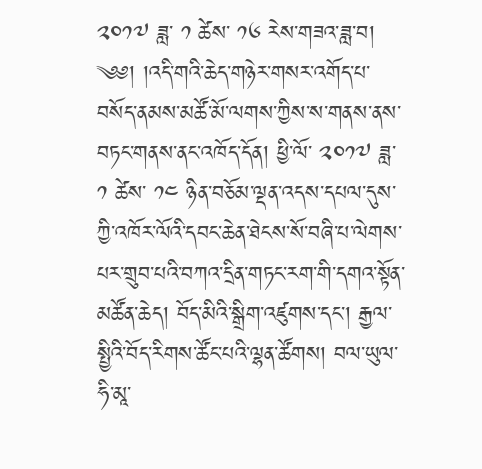༢༠༡༧ ཟླ་ ༡ ཚེས་ ༡༦ རེས་གཟའ་ཟླ་བ།
༄༅། །འདི་གའི་ཆེད་གཉེར་གསར་འགོད་པ་བསོད་ནམས་མཚོ་མོ་ལགས་ཀྱིས་ས་གནས་ནས་བཏང་གནས་ནང་འཁོད་དོན། ཕྱི་ལོ་ ༢༠༡༧ ཟླ་ ༡ ཚེས་ ༡༤ ཉིན་བཅོམ་ལྡན་འདས་དཔལ་དུས་ཀྱི་འཁོར་ལོའི་དབང་ཆེན་ཐེངས་སོ་བཞི་པ་ལེགས་པར་གྲུབ་པའི་བཀའ་དྲིན་གཏང་རག་གི་དགའ་སྟོན་མཚོན་ཆེད། བོད་མིའི་སྒྲིག་འཛུགས་དང་། རྒྱལ་སྤྱིའི་བོད་རིགས་ཚོང་པའི་ལྷན་ཚོགས། བལ་ཡུལ་ཧི་མཱ་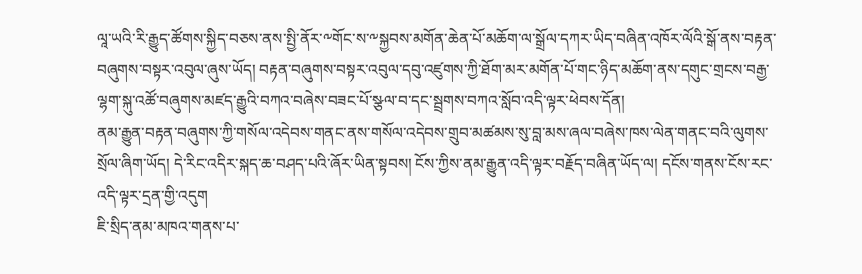ལཱ་ཡའི་རི་རྒྱུད་ཚོགས་སྐྱིད་བཅས་ནས་སྤྱི་ནོར་༸གོང་ས་༸སྐྱབས་མགོན་ཆེན་པོ་མཆོག་ལ་སྒྲོལ་དཀར་ཡིད་བཞིན་འཁོར་ལོའི་སྒོ་ནས་བརྟན་བཞུགས་བསྟར་འབུལ་ཞུས་ཡོད། བརྟན་བཞུགས་བསྟར་འབུལ་དབུ་འཛུགས་ཀྱི་ཐོག་མར་མགོན་པོ་གང་ཉིད་མཆོག་ནས་དགུང་གྲངས་བརྒྱ་ལྷག་སྐུ་འཚོ་བཞུགས་མཛད་རྒྱུའི་བཀའ་བཞེས་བཟང་པོ་སྩལ་བ་དང་སྦྲགས་བཀའ་སློབ་འདི་ལྟར་ཕེབས་དོན།
ནམ་རྒྱུན་བརྟན་བཞུགས་ཀྱི་གསོལ་འདེབས་གནང་ནས་གསོལ་འདེབས་གྲུབ་མཚམས་སུ་བླ་མས་ཞལ་བཞེས་ཁས་ལེན་གནང་བའི་ལུགས་སྲོལ་ཞིག་ཡོད། དེ་རིང་འདིར་སྐད་ཆ་བཤད་པའི་ཞོར་ཡིན་སྟབས། ངོས་ཀྱིས་ནམ་རྒྱུན་འདི་ལྟར་བརྗོད་བཞིན་ཡོད་ལ། དངོས་གནས་ངོས་རང་འདི་ལྟར་དྲན་གྱི་འདུག
ཇི་སྲིད་ནམ་མཁའ་གནས་པ་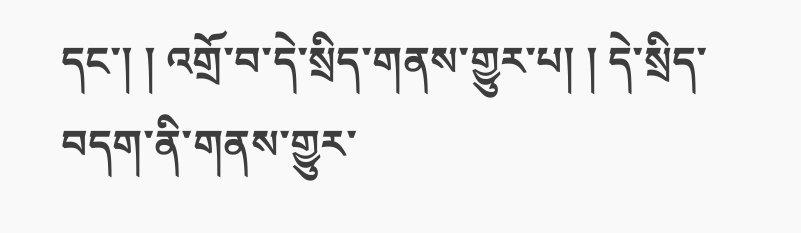དང་། ། འགྲོ་བ་དེ་སྲིད་གནས་གྱུར་པ། ། དེ་སྲིད་བདག་ནི་གནས་གྱུར་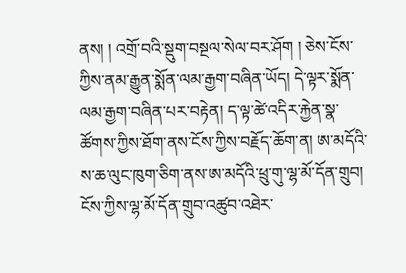ནས། ། འགྲོ་བའི་སྡུག་བསྔལ་སེལ་བར་ཤོག ། ཅེས་ངོས་ཀྱིས་ནམ་རྒྱུན་སྨོན་ལམ་རྒྱག་བཞིན་ཡོད། དེ་ལྟར་སྨོན་ལམ་རྒྱག་བཞིན་པར་བརྟེན། ད་ལྟ་ཚེ་འདིར་རྐྱེན་སྣ་ཚོགས་ཀྱིས་ཐོག་ནས་ངོས་ཀྱིས་བརྗོད་ཆོག་ན། ཨ་མདོའི་ས་ཆ་ལུང་ཁུག་ཅིག་ནས་ཨ་མདོའི་ཕྲུ་གུ་ལྷ་མོ་དོན་གྲུབ། ངོས་ཀྱིས་ལྷ་མོ་དོན་གྲུབ་འཚུབ་འཐེར་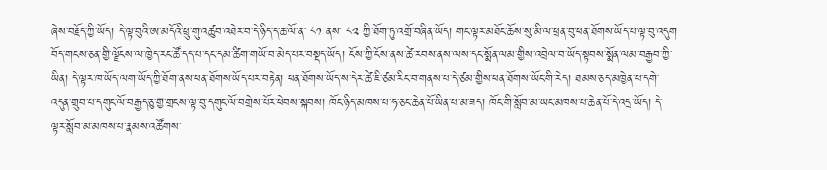ཞེས་བརྗོད་ཀྱི་ཡོད། དེ་ལྟ་བུའི་ཨ་མདོའི་ཕྲུ་གུ་འཚུབ་འཐེར་བ་དེ་ཉིད་ད་ཆ་ལོ་ན་ ༨༡ ནས་ ༨༢ ཀྱི་ཐོག་ཏུ་འགྲོ་བཞིན་ཡོད། གང་ལྟར་མཐོང་ཆོས་སུ་མི་ལ་ཕྲན་བུ་ཕན་ཐོགས་ཡོད་པ་ལྟ་བུ་འདུག
བོད་གངས་ཅན་གྱི་ལྗོངས་ལ་ཁྱེད་རང་ཚོ་དད་པ་དང་དམ་ཚིག་གཡོ་བ་མེད་པར་བསྡད་ཡོད། ངོས་ཀྱི་ངོས་ནས་ཚེ་རབས་ནས་ལས་དང་སྨོན་ལམ་གྱིས་འབྲེལ་བ་ཡོད་སྟབས་སྨོན་ལམ་བརྒྱབ་ཀྱི་ཡིན། དེ་ལྟར་ཁ་ཡོད་ལག་ཡོད་ཀྱི་ཐོག་ནས་ཕན་ཐོགས་ཡོད་པར་བརྟེན། ཕན་ཐོགས་ཡོད་ས་དེར་ཚེ་ཇི་ཙམ་རིང་བ་གནས་པ་དེ་ཙམ་གྱིས་ཕན་ཐོགས་ཡོང་གི་རེད། ཐམས་ཅད་མཁྱེན་པ་དགེ་འདུན་གྲུབ་པ་དགུང་ལོ་བརྒྱད་ཅུ་གྱ་གྲངས་ལྟ་བུ་དགུང་ལོ་བགྲེས་པོར་ཕེབས་སྐབས། ཁོང་ཉིད་མཁས་པ་ཧ་ཅང་ཆེན་པོ་ཡིན་པ་མ་ཟད། ཁོང་གི་སློབ་མ་ཡང་མཁས་པ་ཆེན་པོ་དེ་འདྲ་ཡོད། དེ་ལྟར་སློབ་མ་མཁས་པ་རྣམས་འཚོགས་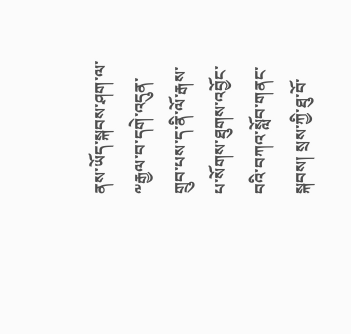ནས་ཡོད་སྐབས་ཤག་ལ་༸རྒྱལ་བ་དགེ་འདུན་གྲུབ་པས་ད་ནི་ལོ་རྒས་པ་སོགས་ཐུགས་འབྱོང་བའི་བཀའ་སློབ་གནང་སྐབས། སྲས་ཀྱི་ཐུ་བོ་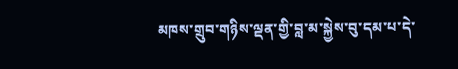མཁས་གྲུབ་གཉིས་ལྡན་གྱི་བླ་མ་སྐྱེས་བུ་དམ་པ་དེ་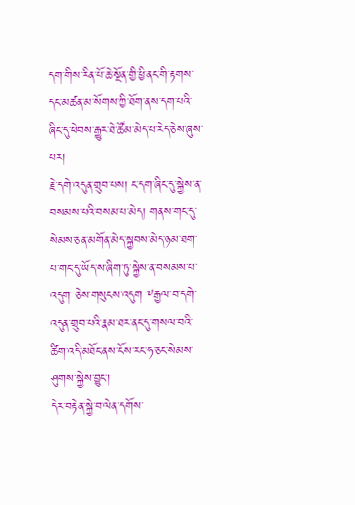དག་གིས་རིན་པོ་ཆེ་སྔོན་གྱི་ཕྱི་ནང་གི་རྟགས་དང་མཚན་མ་སོགས་ཀྱི་ཐོག་ནས་དག་པའི་ཞིང་དུ་ཕེབས་རྒྱུར་ཐེ་ཚོམ་མེད་པ་རེད་ཅེས་ཞུས་པར།
རྗེ་དགེ་འདུན་གྲུབ་པས། ང་དག་ཞིང་དུ་སྐྱེས་ན་བསམས་པའི་བསམ་པ་མེད། གནས་གང་དུ་སེམས་ཅན་མགོན་མེད་སྐྱབས་མེད་ཉམ་ཐག་པ་གང་དུ་ཡོད་ས་ཞིག་ཏུ་སྐྱེས་ན་བསམས་པ་འདུག ཅེས་གསུངས་འདུག ༸རྒྱལ་བ་དགེ་འདུན་གྲུབ་པའི་རྣམ་ཐར་ནང་དུ་གསལ་བའི་ཚིག་འདི་མཐོང་ནས་ངོས་རང་ཧ་ཅང་སེམས་ཤུགས་སྐྱེས་བྱུང་།
དེར་བརྟེན་སྐྱེ་བ་ལེན་དགོས་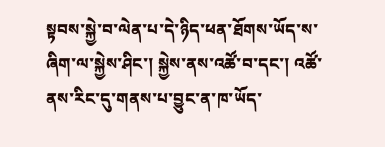སྟབས་སྐྱེ་བ་ལེན་པ་དེ་ཉིད་ཕན་ཐོགས་ཡོད་ས་ཞིག་ལ་སྐྱེས་ཤིང་། སྐྱེས་ནས་འཚོ་བ་དང་། འཚོ་ནས་རིང་དུ་གནས་པ་བྱུང་ན་ཁ་ཡོད་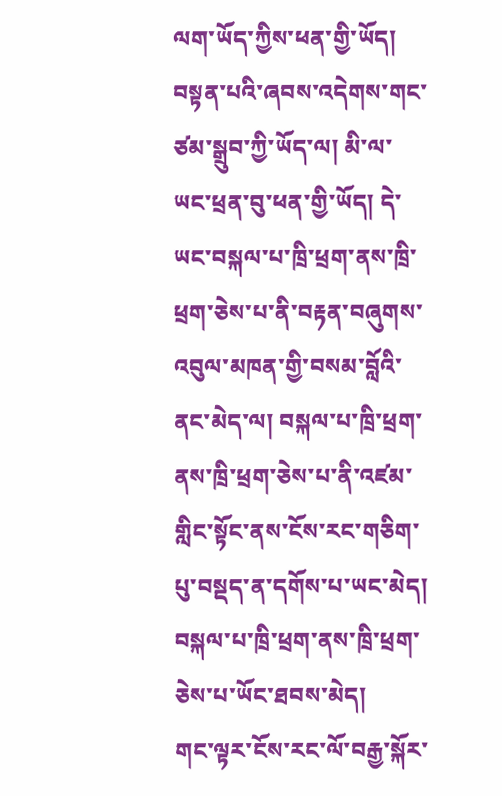ལག་ཡོད་ཀྱིས་ཕན་གྱི་ཡོད། བསྟན་པའི་ཞབས་འདེགས་གང་ཙམ་སྒྲུབ་ཀྱི་ཡོད་ལ། མི་ལ་ཡང་ཕྲན་བུ་ཕན་གྱི་ཡོད། དེ་ཡང་བསྐལ་པ་ཁྲི་ཕྲག་ནས་ཁྲི་ཕྲག་ཅེས་པ་ནི་བརྟན་བཞུགས་འབུལ་མཁན་གྱི་བསམ་བློའི་ནང་མེད་ལ། བསྐལ་པ་ཁྲི་ཕྲག་ནས་ཁྲི་ཕྲག་ཅེས་པ་ནི་འཛམ་གླིང་སྟོང་ནས་ངོས་རང་གཅིག་པུ་བསྡད་ན་དགོས་པ་ཡང་མེད། བསྐལ་པ་ཁྲི་ཕྲག་ནས་ཁྲི་ཕྲག་ཅེས་པ་ཡོང་ཐབས་མེད།
གང་ལྟར་ངོས་རང་ལོ་བརྒྱ་སྐོར་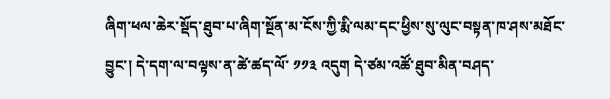ཞིག་ཕལ་ཆེར་སྡོད་ཐུབ་པ་ཞིག་སྔོན་མ་ངོས་ཀྱི་རྨི་ལམ་དང་ཕྱིས་སུ་ལུང་བསྟན་ཁ་ཤས་མཐོང་བྱུང་། དེ་དག་ལ་བལྟས་ན་ཚེ་ཚད་ལོ་ ༡༡༣ འདུག དེ་ཙམ་འཚོ་ཐུབ་མིན་བཤད་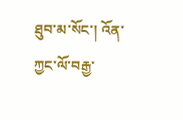ཐུབ་མ་སོང་། འོན་ཀྱང་ལོ་བརྒྱ་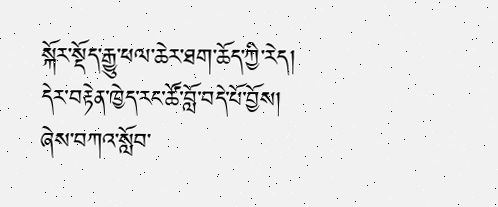སྐོར་སྡོད་རྒྱུ་ཕལ་ཆེར་ཐག་ཆོད་ཀྱི་རེད། དེར་བརྟེན་ཁྱེད་རང་ཚོ་བློ་བདེ་པོ་བྱོས། ཞེས་བཀའ་སློབ་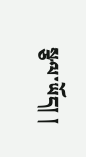སྩལ་ཡོད། །